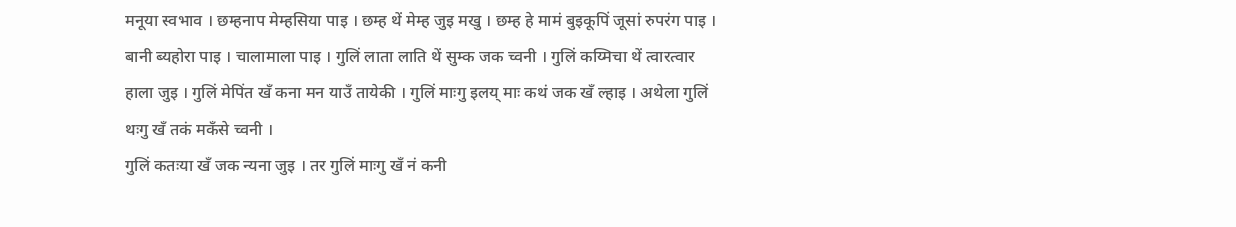मनूया स्वभाव । छम्हनाप मेम्हसिया पाइ । छम्ह थें मेम्ह जुइ मखु । छम्ह हे मामं बुइकूपिं जूसां रुपरंग पाइ । बानी ब्यहोरा पाइ । चालामाला पाइ । गुलिं लाता लाति थें सुम्क जक च्वनी । गुलिं कय्मिचा थें त्वारत्वार हाला जुइ । गुलिं मेपिंत खँ कना मन याउँ तायेकी । गुलिं माःगु इलय् माः कथं जक खँ ल्हाइ । अथेला गुलिं थःगु खँ तकं मकँसे च्वनी ।
गुलिं कतःया खँ जक न्यना जुइ । तर गुलिं माःगु खँ नं कनी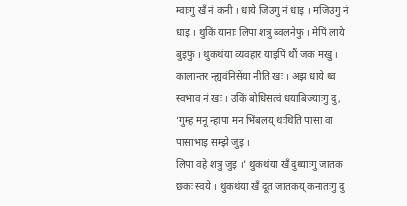म्वाःगु खँ नं कनी । धाये जिउगु नं धाइ । मजिउगु नं धाइ । थुकिं यानाः लिपा शत्रु ब्वलनेफु । मेपिं लाये बुइफु । थुकथंया व्यवहार याइपिं थौं जक मखु । कालान्तर न्ह्यवंनिसेंया नीति खः । अझ धाये थ्व स्वभाव नं खः । उकिं बोधिसत्वं धयाबिज्याःगु दु, ‘गुम्ह मनू न्हापा मन भिंबलय् थःथिति पासा वा पासाभाइ सम्झे जुइ ।
लिपा वहे शत्रु जुइ ।’ थुकथंया खँ दुथ्याःगु जातक छकः स्वये । थुकथंया खँ दूत जातकय् कनातःगु दु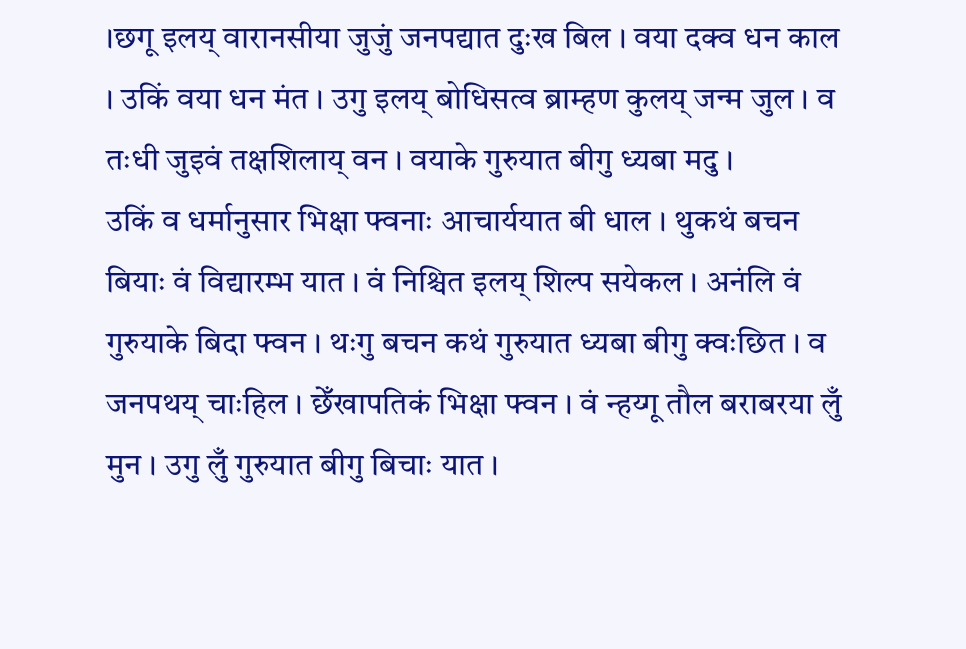।छगू इलय् वारानसीया जुजुं जनपद्यात दुःख बिल । वया दक्व धन काल । उकिं वया धन मंत । उगु इलय् बोधिसत्व ब्राम्हण कुलय् जन्म जुल । व तःधी जुइवं तक्षशिलाय् वन । वयाके गुरुयात बीगु ध्यबा मदु ।
उकिं व धर्मानुसार भिक्षा फ्वनाः आचार्ययात बी धाल । थुकथं बचन बियाः वं विद्यारम्भ यात । वं निश्चित इलय् शिल्प सयेकल । अनंलि वं गुरुयाके बिदा फ्वन । थःगु बचन कथं गुरुयात ध्यबा बीगु क्वःछित । व जनपथय् चाःहिल । छेँखापतिकं भिक्षा फ्वन । वं न्हय्गू तौल बराबरया लुँ मुन । उगु लुँ गुरुयात बीगु बिचाः यात ।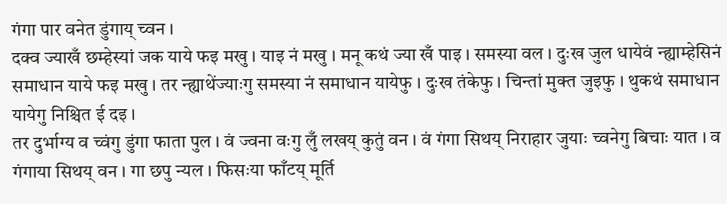गंगा पार वनेत डुंगाय् च्वन ।
दक्व ज्याखँ छम्हेस्यां जक याये फइ मखु । याइ नं मखु । मनू कथं ज्या खँ पाइ । समस्या वल । दुःख जुल धायेवं न्ह्याम्हेसिनं समाधान याये फइ मखु । तर न्ह्याथेंज्याःगु समस्या नं समाधान यायेफु । दुःख तंकेफु । चिन्तां मुक्त जुइफु । थुकथं समाधान
यायेगु निश्चित ई दइ ।
तर दुर्भाग्य व च्वंगु डुंगा फाता पुल । वं ज्वना वःगु लुँ लखय् कुतुं वन । वं गंगा सिथय् निराहार जुयाः च्वनेगु बिचाः यात । व गंगाया सिथय् वन । गा छपु न्यल । फिसःया फाँटय् मूर्ति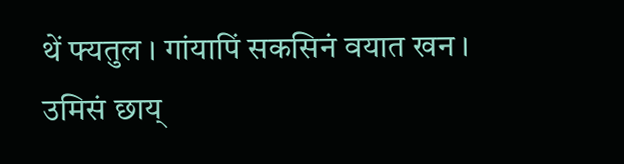थें फ्यतुल । गांयापिं सकसिनं वयात खन । उमिसं छाय्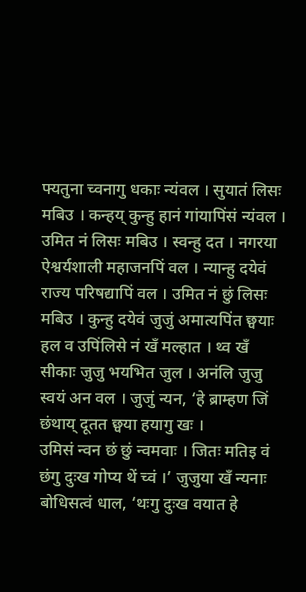फ्यतुना च्वनागु धकाः न्यंवल । सुयातं लिसः मबिउ । कन्हय् कुन्हु हानं गांयापिंसं न्यंवल ।
उमित नं लिसः मबिउ । स्वन्हु दत । नगरया ऐश्वर्यशाली महाजनपिं वल । न्यान्हु दयेवं राज्य परिषद्यापिं वल । उमित नं छुं लिसः मबिउ । कुन्हु दयेवं जुजुं अमात्यपिंत छ्वयाः हल व उपिंलिसे नं खँ मल्हात । थ्व खँ सीकाः जुजु भयभित जुल । अनंलि जुजु स्वयं अन वल । जुजुं न्यन, ‘हे ब्राम्हण जिं छंथाय् दूतत छ्वया हयागु खः ।
उमिसं न्वन छं छुं न्वमवाः । जितः मतिइ वं छंगु दुःख गोप्य थें च्वं ।’ जुजुया खँ न्यनाः बोधिसत्वं धाल, ‘थःगु दुःख वयात हे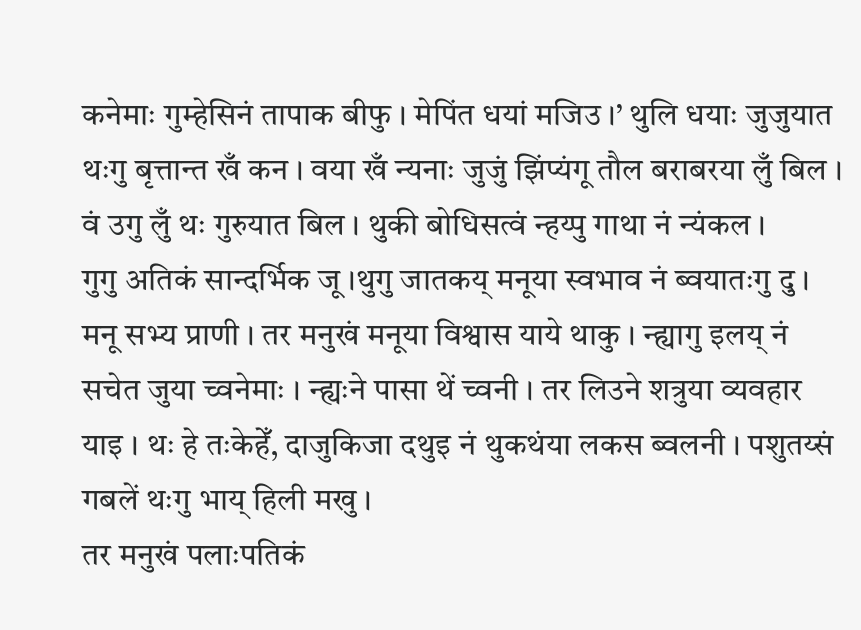कनेमाः गुम्हेसिनं तापाक बीफु । मेपिंत धयां मजिउ ।’ थुलि धयाः जुजुयात थःगु बृत्तान्त खँ कन । वया खँ न्यनाः जुजुं झिंप्यंगू तौल बराबरया लुँ बिल । वं उगु लुँ थः गुरुयात बिल । थुकी बोधिसत्वं न्हय्पु गाथा नं न्यंकल ।
गुगु अतिकं सान्दर्भिक जू ।थुगु जातकय् मनूया स्वभाव नं ब्वयातःगु दु । मनू सभ्य प्राणी । तर मनुखं मनूया विश्वास याये थाकु । न्ह्यागु इलय् नं सचेत जुया च्वनेमाः । न्ह्यःने पासा थें च्वनी । तर लिउने शत्रुया व्यवहार याइ । थः हे तःकेहेँ, दाजुकिजा दथुइ नं थुकथंया लकस ब्वलनी । पशुतय्सं गबलें थःगु भाय् हिली मखु ।
तर मनुखं पलाःपतिकं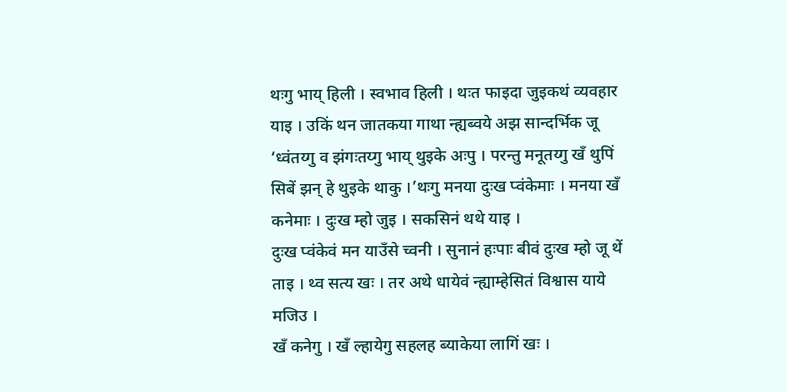थःगु भाय् हिली । स्वभाव हिली । थःत फाइदा जुइकथं व्यवहार याइ । उकिं थन जातकया गाथा न्ह्यब्वये अझ सान्दर्भिक जू ‘ध्वंतय्गु व झंगःतय्गु भाय् थुइके अःपु । परन्तु मनूतय्गु खँ थुपिं सिबें झन् हे थुइके थाकु ।’थःगु मनया दुःख प्वंकेमाः । मनया खँ कनेमाः । दुःख म्हो जुइ । सकसिनं थथे याइ ।
दुःख प्वंकेवं मन याउँसे च्वनी । सुनानं हःपाः बीवं दुःख म्हो जू थें ताइ । थ्व सत्य खः । तर अथे धायेवं न्ह्याम्हेसितं विश्वास याये मजिउ ।
खँ कनेगु । खँ ल्हायेगु सहलह ब्याकेया लागिं खः ।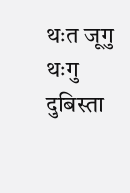थःत जूगु थःगु दुबिस्ता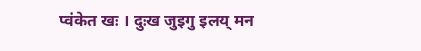प्वंकेत खः । दुःख जुइगु इलय् मन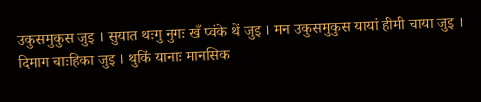उकुसमुकुस जुइ । सुयात थःगु नुगः खँ प्वंके थें जुइ । मन उकुसमुकुस यायां हीमी चाया जुइ ।
दिमाग चाःहिका जुइ । थुकिं यानाः मानसिक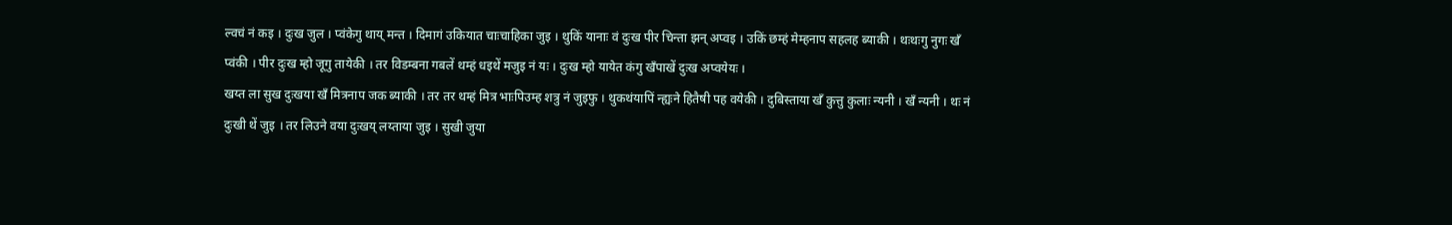ल्वचं नं कइ । दुःख जुल । प्वंकेगु थाय् मन्त । दिमागं उकियात चाःचाहिका जुइ । थुकिं यानाः वं दुःख पीर चिन्ता झन् अप्वइ । उकिं छम्हं मेम्हनाप सहलह ब्याकी । थःथःगु नुगः खँ प्वंकी । पीर दुःख म्हो जूगु तायेकी । तर विडम्बना गबलें थम्हं धइथें मजुइ नं यः । दुःख म्हो यायेत कंगु खँपाखें दुःख अप्वयेयः ।
खय्त ला सुख दुःखया खँ मित्रनाप जक ब्याकी । तर तर थम्हं मित्र भाःपिउम्ह शत्रु नं जुइफु । थुकथंयापिं न्ह्यःने हितैषी पह वयेकी । दुबिस्ताया खँ कुत्तु कुलाः न्यनी । खँ न्यनी । थः नं दुःखी थें जुइ । तर लिउने वया दुःखय् लय्ताया जुइ । सुखी जुया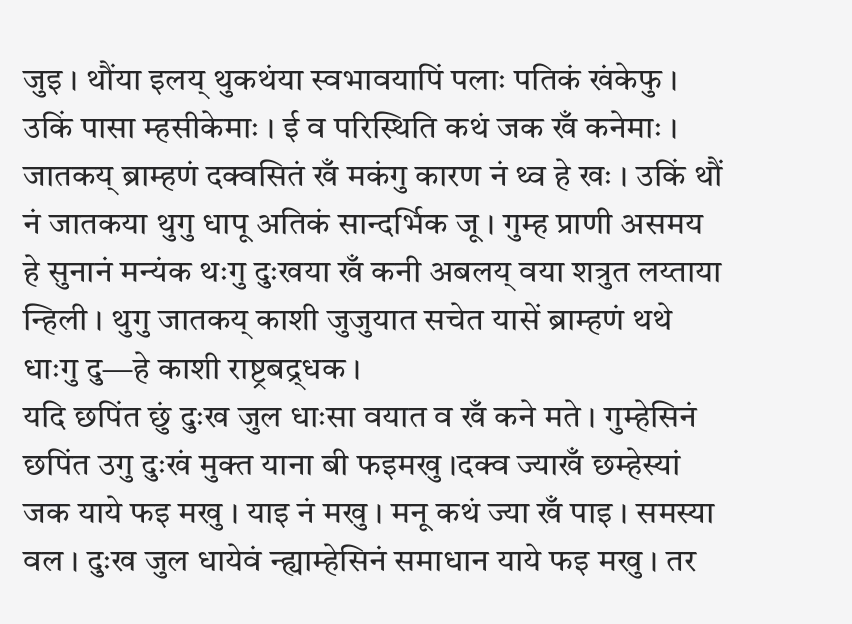जुइ । थौंया इलय् थुकथंया स्वभावयापिं पलाः पतिकं खंकेफु ।
उकिं पासा म्हसीकेमाः । ई व परिस्थिति कथं जक खँ कनेमाः । जातकय् ब्राम्हणं दक्वसितं खँ मकंगु कारण नं थ्व हे खः । उकिं थौं नं जातकया थुगु धापू अतिकं सान्दर्भिक जू । गुम्ह प्राणी असमय हे सुनानं मन्यंक थःगु दुःखया खँ कनी अबलय् वया शत्रुत लय्ताया न्हिली । थुगु जातकय् काशी जुजुयात सचेत यासें ब्राम्हणं थथे धाःगु दु—हे काशी राष्ट्रबद्र्धक ।
यदि छपिंत छुं दुःख जुल धाःसा वयात व खँ कने मते । गुम्हेसिनं छपिंत उगु दुःखं मुक्त याना बी फइमखु ।दक्व ज्याखँ छम्हेस्यां जक याये फइ मखु । याइ नं मखु । मनू कथं ज्या खँ पाइ । समस्या वल । दुःख जुल धायेवं न्ह्याम्हेसिनं समाधान याये फइ मखु । तर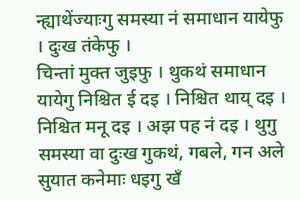न्ह्याथेंज्याःगु समस्या नं समाधान यायेफु । दुःख तंकेफु ।
चिन्तां मुक्त जुइफु । थुकथं समाधान यायेगु निश्चित ई दइ । निश्चित थाय् दइ । निश्चित मनू दइ । अझ पह नं दइ । थुगु समस्या वा दुःख गुकथं, गबले, गन अले सुयात कनेमाः धइगु खँ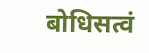बोधिसत्वं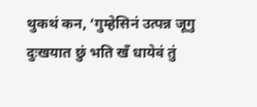थुकथं कन, ‘गुम्हेसिनं उत्पन्न जूगु दुःखयात छुं भति खँ धायेवं तुं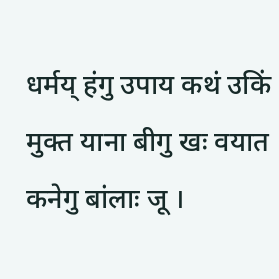धर्मय् हंगु उपाय कथं उकिं मुक्त याना बीगु खः वयात कनेगु बांलाः जू ।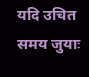यदि उचित समय जुयाः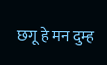छगू हे मन दुम्ह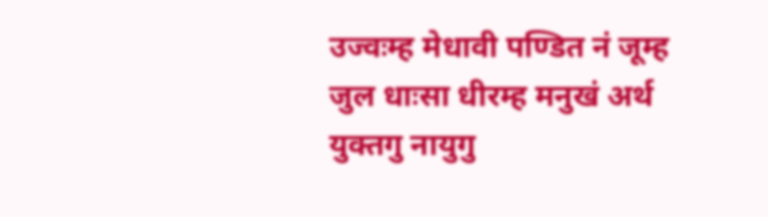उज्वःम्ह मेधावी पण्डित नं जूम्ह जुल धाःसा धीरम्ह मनुखं अर्थ युक्तगु नायुगु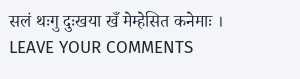सलं थःगु दुःखया खँ मेम्हेसित कनेमाः ।
LEAVE YOUR COMMENTS